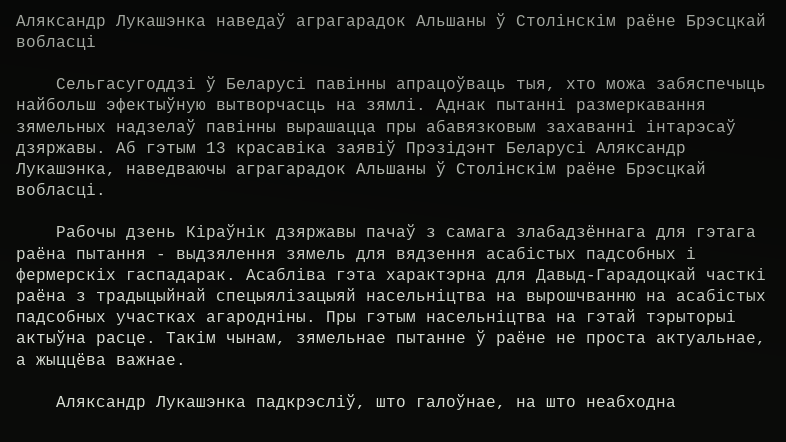Аляксандр Лукашэнка наведаў аграгарадок Альшаны ў Столінскім раёне Брэсцкай вобласці

    Сельгасугоддзі ў Беларусі павінны апрацоўваць тыя, хто можа забяспечыць найбольш эфектыўную вытворчасць на зямлі. Аднак пытанні размеркавання зямельных надзелаў павінны вырашацца пры абавязковым захаванні інтарэсаў дзяржавы. Аб гэтым 13 красавіка заявіў Прэзідэнт Беларусі Аляксандр Лукашэнка, наведваючы аграгарадок Альшаны ў Столінскім раёне Брэсцкай вобласці.

    Рабочы дзень Кіраўнік дзяржавы пачаў з самага злабадзённага для гэтага раёна пытання - выдзялення зямель для вядзення асабістых падсобных і фермерскіх гаспадарак. Асабліва гэта характэрна для Давыд-Гарадоцкай часткі раёна з традыцыйнай спецыялізацыяй насельніцтва на вырошчванню на асабістых падсобных участках агародніны. Пры гэтым насельніцтва на гэтай тэрыторыі актыўна расце. Такім чынам, зямельнае пытанне ў раёне не проста актуальнае, а жыццёва важнае.

    Аляксандр Лукашэнка падкрэсліў, што галоўнае, на што неабходна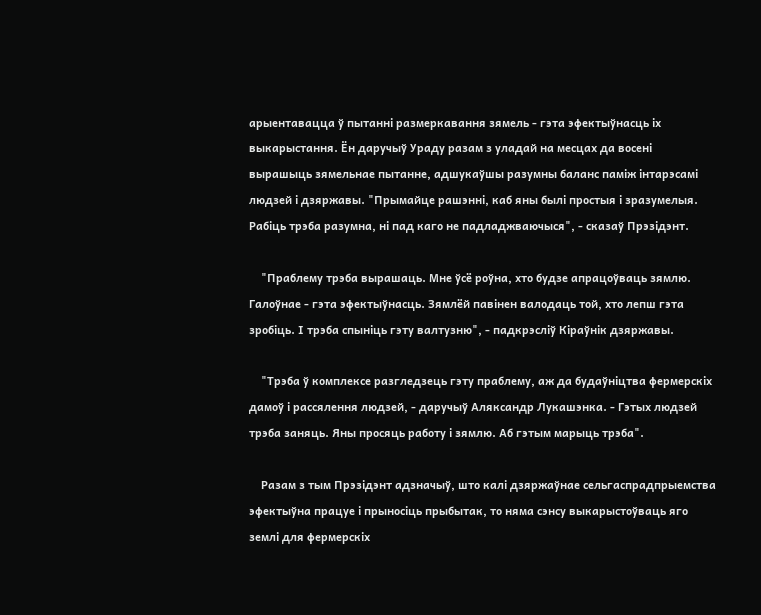арыентавацца ў пытанні размеркавання зямель - гэта эфектыўнасць іх выкарыстання. Ён даручыў Ураду разам з уладай на месцах да восені вырашыць зямельнае пытанне, адшукаўшы разумны баланс паміж інтарэсамі людзей і дзяржавы. "Прымайце рашэнні, каб яны былі простыя і зразумелыя. Рабіць трэба разумна, ні пад каго не падладжваючыся", - сказаў Прэзідэнт.

    "Праблему трэба вырашаць. Мне ўсё роўна, хто будзе апрацоўваць зямлю. Галоўнае - гэта эфектыўнасць. Зямлёй павінен валодаць той, хто лепш гэта зробіць. І трэба спыніць гэту валтузню", - падкрэсліў Кіраўнік дзяржавы.

    "Трэба ў комплексе разгледзець гэту праблему, аж да будаўніцтва фермерскіх дамоў і рассялення людзей, - даручыў Аляксандр Лукашэнка. - Гэтых людзей трэба заняць. Яны просяць работу і зямлю. Аб гэтым марыць трэба".

    Разам з тым Прэзідэнт адзначыў, што калі дзяржаўнае сельгаспрадпрыемства эфектыўна працуе і прыносіць прыбытак, то няма сэнсу выкарыстоўваць яго землі для фермерскіх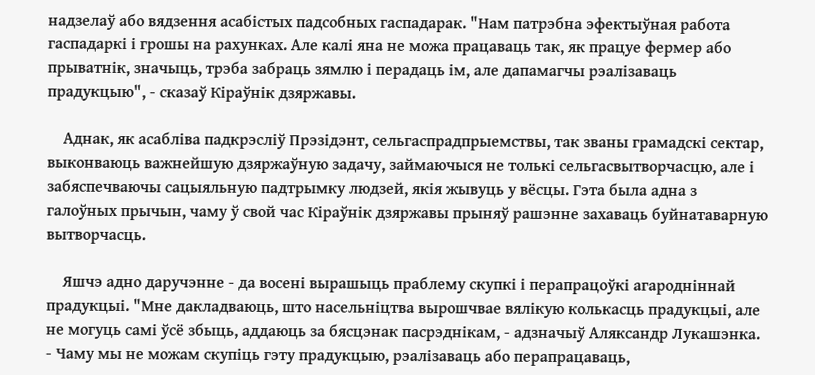надзелаў або вядзення асабістых падсобных гаспадарак. "Нам патрэбна эфектыўная работа гаспадаркі і грошы на рахунках. Але калі яна не можа працаваць так, як працуе фермер або прыватнік, значыць, трэба забраць зямлю і перадаць ім, але дапамагчы рэалізаваць прадукцыю", - сказаў Кіраўнік дзяржавы.

    Аднак, як асабліва падкрэсліў Прэзідэнт, сельгаспрадпрыемствы, так званы грамадскі сектар, выконваюць важнейшую дзяржаўную задачу, займаючыся не толькі сельгасвытворчасцю, але і забяспечваючы сацыяльную падтрымку людзей, якія жывуць у вёсцы. Гэта была адна з галоўных прычын, чаму ў свой час Кіраўнік дзяржавы прыняў рашэнне захаваць буйнатаварную вытворчасць.

    Яшчэ адно даручэнне - да восені вырашыць праблему скупкі і перапрацоўкі агародніннай прадукцыі. "Мне дакладваюць, што насельніцтва вырошчвае вялікую колькасць прадукцыі, але не могуць самі ўсё збыць, аддаюць за бясцэнак пасрэднікам, - адзначыў Аляксандр Лукашэнка. - Чаму мы не можам скупіць гэту прадукцыю, рэалізаваць або перапрацаваць,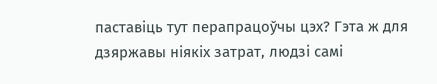паставіць тут перапрацоўчы цэх? Гэта ж для дзяржавы ніякіх затрат, людзі самі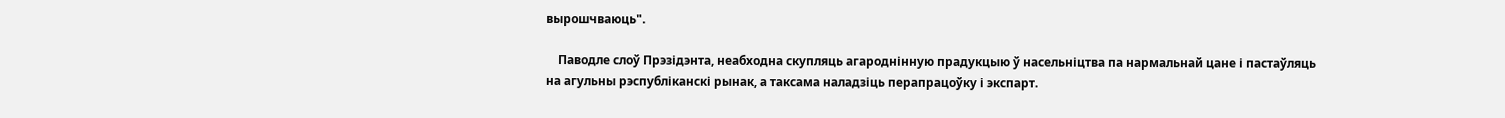вырошчваюць".

    Паводле слоў Прэзідэнта, неабходна скупляць агароднінную прадукцыю ў насельніцтва па нармальнай цане і пастаўляць на агульны рэспубліканскі рынак, а таксама наладзіць перапрацоўку і экспарт.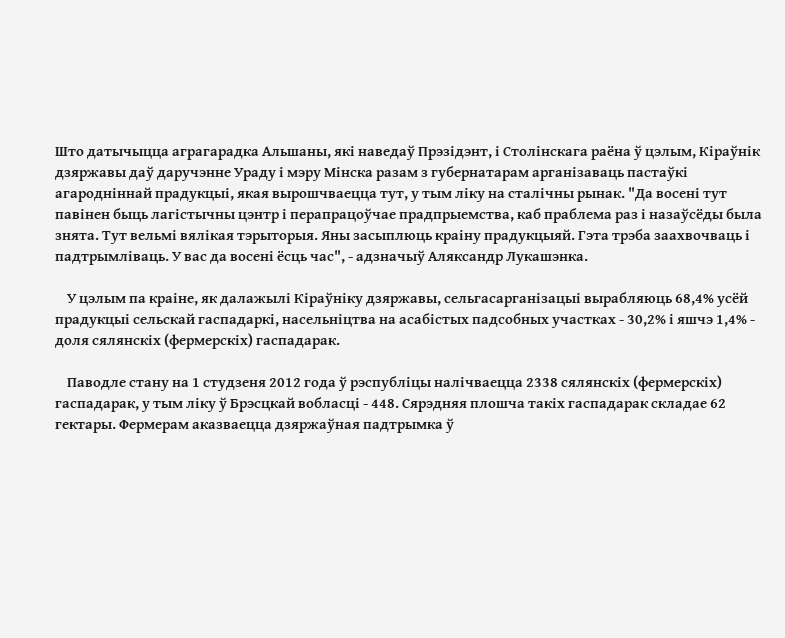Што датычыцца аграгарадка Альшаны, які наведаў Прэзідэнт, і Столінскага раёна ў цэлым, Кіраўнік дзяржавы даў даручэнне Ураду і мэру Мінска разам з губернатарам арганізаваць пастаўкі агародніннай прадукцыі, якая вырошчваецца тут, у тым ліку на сталічны рынак. "Да восені тут павінен быць лагістычны цэнтр і перапрацоўчае прадпрыемства, каб праблема раз і назаўсёды была знята. Тут вельмі вялікая тэрыторыя. Яны засыплюць краіну прадукцыяй. Гэта трэба заахвочваць і падтрымліваць. У вас да восені ёсць час", - адзначыў Аляксандр Лукашэнка.

    У цэлым па краіне, як далажылі Кіраўніку дзяржавы, сельгасарганізацыі вырабляюць 68,4% усёй прадукцыі сельскай гаспадаркі, насельніцтва на асабістых падсобных участках - 30,2% і яшчэ 1,4% - доля сялянскіх (фермерскіх) гаспадарак.

    Паводле стану на 1 студзеня 2012 года ў рэспубліцы налічваецца 2338 сялянскіх (фермерскіх) гаспадарак, у тым ліку ў Брэсцкай вобласці - 448. Сярэдняя плошча такіх гаспадарак складае 62 гектары. Фермерам аказваецца дзяржаўная падтрымка ў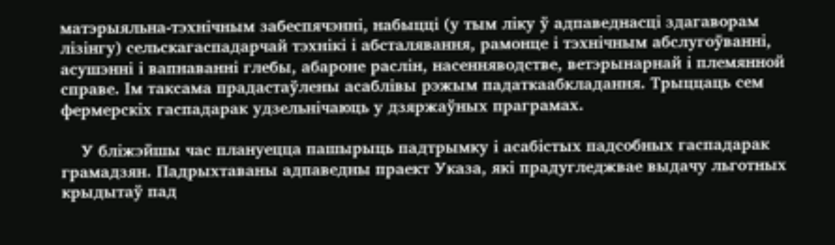матэрыяльна-тэхнічным забеспячэнні, набыцці (у тым ліку ў адпаведнасці здагаворам лізінгу) сельскагаспадарчай тэхнікі і абсталявання, рамонце і тэхнічным абслугоўванні, асушэнні і вапнаванні глебы, абароне раслін, насенняводстве, ветэрынарнай і племянной справе. Ім таксама прадастаўлены асаблівы рэжым падаткаабкладання. Трыццаць сем фермерскіх гаспадарак удзельнічаюць у дзяржаўных праграмах.

    У бліжэйшы час плануецца пашырыць падтрымку і асабістых падсобных гаспадарак грамадзян. Падрыхтаваны адпаведны праект Указа, які прадугледжвае выдачу льготных крыдытаў пад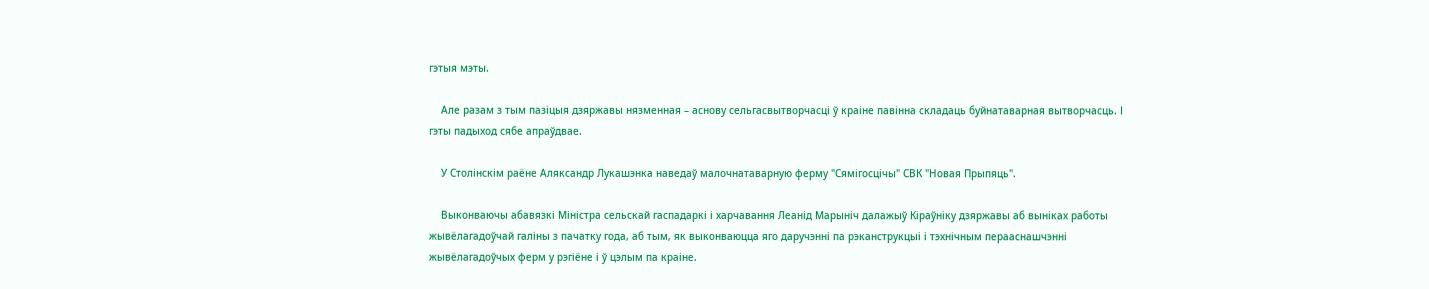гэтыя мэты.

    Але разам з тым пазіцыя дзяржавы нязменная – аснову сельгасвытворчасці ў краіне павінна складаць буйнатаварная вытворчасць. І гэты падыход сябе апраўдвае.

    У Столінскім раёне Аляксандр Лукашэнка наведаў малочнатаварную ферму "Сямігосцічы" СВК "Новая Прыпяць".

    Выконваючы абавязкі Міністра сельскай гаспадаркі і харчавання Леанід Марыніч далажыў Кіраўніку дзяржавы аб выніках работы жывёлагадоўчай галіны з пачатку года, аб тым, як выконваюцца яго даручэнні па рэканструкцыі і тэхнічным перааснашчэнні жывёлагадоўчых ферм у рэгіёне і ў цэлым па краіне.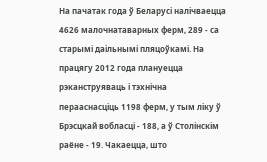На пачатак года ў Беларусі налічваецца 4626 малочнатаварных ферм, 289 - са старымі даільнымі пляцоўкамі. На працягу 2012 года плануецца рэканструяваць і тэхнічна перааснасціць 1198 ферм, у тым ліку ў Брэсцкай вобласці - 188, а ў Столінскім раёне - 19. Чакаецца, што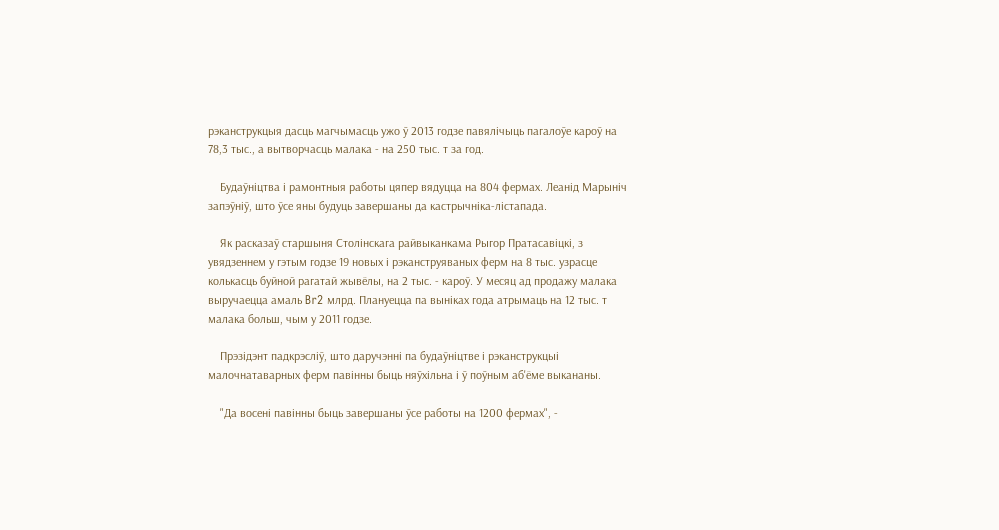рэканструкцыя дасць магчымасць ужо ў 2013 годзе павялічыць пагалоўе кароў на 78,3 тыс., а вытворчасць малака - на 250 тыс. т за год.

    Будаўніцтва і рамонтныя работы цяпер вядуцца на 804 фермах. Леанід Марыніч запэўніў, што ўсе яны будуць завершаны да кастрычніка-лістапада.

    Як расказаў старшыня Столінскага райвыканкама Рыгор Пратасавіцкі, з увядзеннем у гэтым годзе 19 новых і рэканструяваных ферм на 8 тыс. узрасце колькасць буйной рагатай жывёлы, на 2 тыс. - кароў. У месяц ад продажу малака выручаецца амаль Br2 млрд. Плануецца па выніках года атрымаць на 12 тыс. т малака больш, чым у 2011 годзе.

    Прэзідэнт падкрэсліў, што даручэнні па будаўніцтве і рэканструкцыі малочнатаварных ферм павінны быць няўхільна і ў поўным аб'ёме выкананы.

    "Да восені павінны быць завершаны ўсе работы на 1200 фермах", -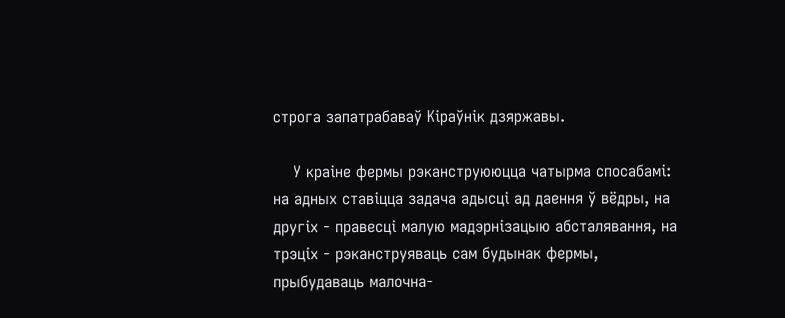строга запатрабаваў Кіраўнік дзяржавы.

    У краіне фермы рэканструююцца чатырма спосабамі: на адных ставіцца задача адысці ад даення ў вёдры, на другіх - правесці малую мадэрнізацыю абсталявання, на трэціх - рэканструяваць сам будынак фермы, прыбудаваць малочна-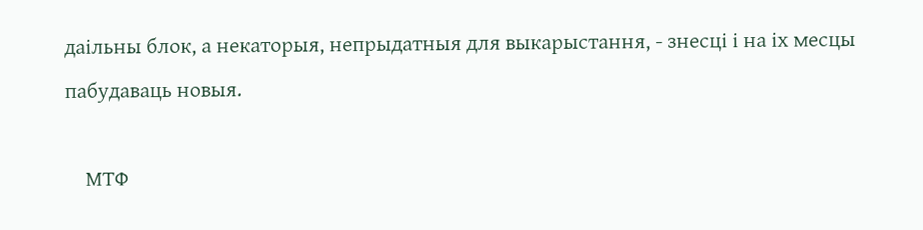даільны блок, а некаторыя, непрыдатныя для выкарыстання, - знесці і на іх месцы пабудаваць новыя.

    МТФ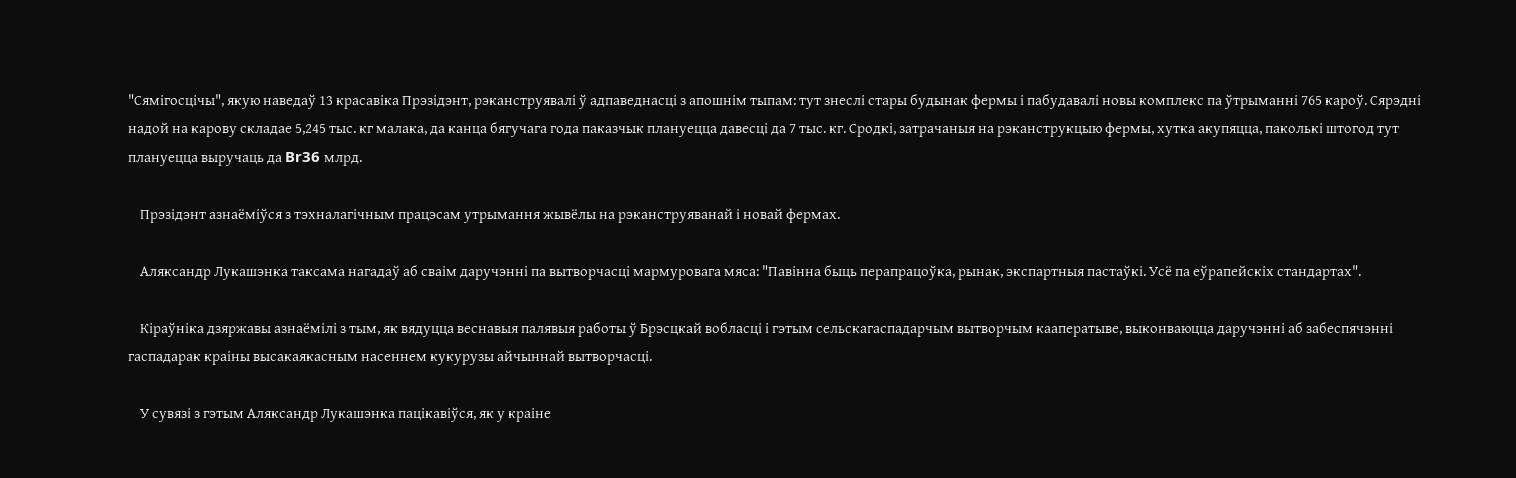"Сямігосцічы", якую наведаў 13 красавіка Прэзідэнт, рэканструявалі ў адпаведнасці з апошнім тыпам: тут знеслі стары будынак фермы і пабудавалі новы комплекс па ўтрыманні 765 кароў. Сярэдні надой на карову складае 5,245 тыс. кг малака, да канца бягучага года паказчык плануецца давесці да 7 тыс. кг. Сродкі, затрачаныя на рэканструкцыю фермы, хутка акупяцца, паколькі штогод тут плануецца выручаць да Br36 млрд.

    Прэзідэнт азнаёміўся з тэхналагічным працэсам утрымання жывёлы на рэканструяванай і новай фермах.

    Аляксандр Лукашэнка таксама нагадаў аб сваім даручэнні па вытворчасці мармуровага мяса: "Павінна быць перапрацоўка, рынак, экспартныя пастаўкі. Усё па еўрапейскіх стандартах".

    Кіраўніка дзяржавы азнаёмілі з тым, як вядуцца веснавыя палявыя работы ў Брэсцкай вобласці і гэтым сельскагаспадарчым вытворчым кааператыве, выконваюцца даручэнні аб забеспячэнні гаспадарак краіны высакаякасным насеннем кукурузы айчыннай вытворчасці.

    У сувязі з гэтым Аляксандр Лукашэнка пацікавіўся, як у краіне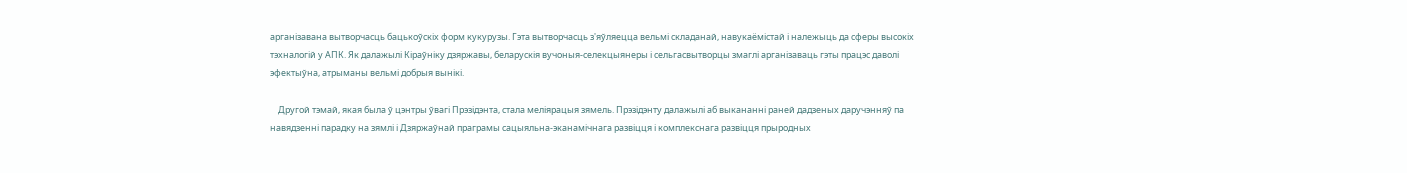арганізавана вытворчасць бацькоўскіх форм кукурузы. Гэта вытворчасць з'яўляецца вельмі складанай, навукаёмістай і належыць да сферы высокіх тэхналогій у АПК. Як далажылі Кіраўніку дзяржавы, беларускія вучоныя-селекцыянеры і сельгасвытворцы змаглі арганізаваць гэты працэс даволі эфектыўна, атрыманы вельмі добрыя вынікі.

    Другой тэмай, якая была ў цэнтры ўвагі Прэзідэнта, стала меліярацыя зямель. Прэзідэнту далажылі аб выкананні раней дадзеных даручэнняў па навядзенні парадку на зямлі і Дзяржаўнай праграмы сацыяльна-эканамічнага развіцця і комплекснага развіцця прыродных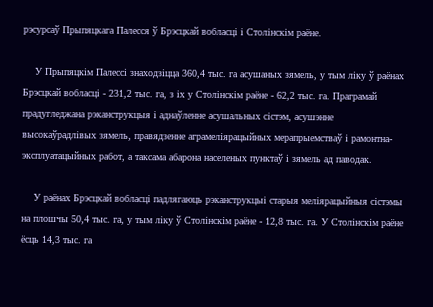рэсурсаў Прыпяцкага Палесся ў Брэсцкай вобласці і Столінскім раёне.

    У Прыпяцкім Палессі знаходзіцца 360,4 тыс. га асушаных зямель, у тым ліку ў раёнах Брэсцкай вобласці - 231,2 тыс. га, з іх у Столінскім раёне - 62,2 тыс. га. Праграмай прадугледжана рэканструкцыя і аднаўленне асушальных сістэм, асушэнне высокаўрадлівых зямель, правядзенне аграмеліярацыйных мерапрыемстваў і рамонтна-эксплуатацыйных работ, а таксама абарона населеных пунктаў і зямель ад паводак.

    У раёнах Брэсцкай вобласці падлягаюць рэканструкцыі старыя меліярацыйныя сістэмы на плошчы 50,4 тыс. га, у тым ліку ў Столінскім раёне - 12,8 тыс. га. У Столінскім раёне ёсць 14,3 тыс. га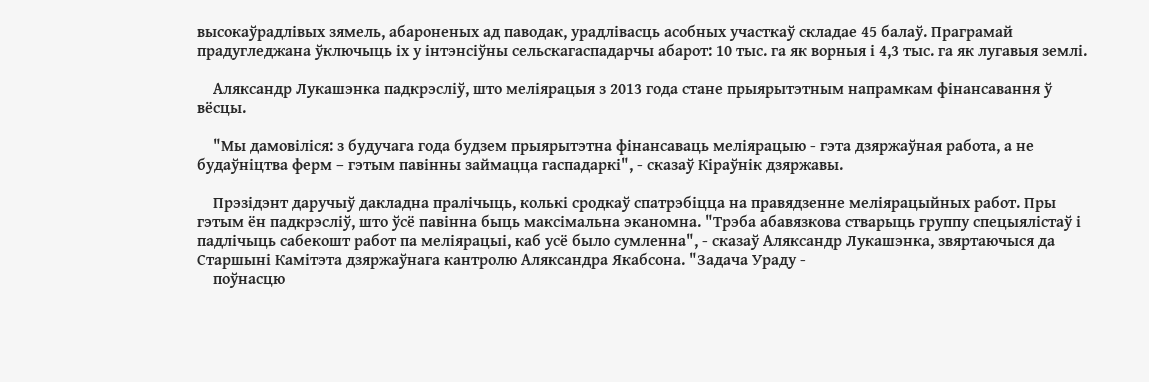высокаўрадлівых зямель, абароненых ад паводак, урадлівасць асобных участкаў складае 45 балаў. Праграмай прадугледжана ўключыць іх у інтэнсіўны сельскагаспадарчы абарот: 10 тыс. га як ворныя і 4,3 тыс. га як лугавыя землі.

    Аляксандр Лукашэнка падкрэсліў, што меліярацыя з 2013 года стане прыярытэтным напрамкам фінансавання ў вёсцы.

    "Мы дамовіліся: з будучага года будзем прыярытэтна фінансаваць меліярацыю - гэта дзяржаўная работа, а не будаўніцтва ферм – гэтым павінны займацца гаспадаркі", - сказаў Кіраўнік дзяржавы.

    Прэзідэнт даручыў дакладна пралічыць, колькі сродкаў спатрэбіцца на правядзенне меліярацыйных работ. Пры гэтым ён падкрэсліў, што ўсё павінна быць максімальна эканомна. "Трэба абавязкова стварыць группу спецыялістаў і падлічыць сабекошт работ па меліярацыі, каб усё было сумленна", - сказаў Аляксандр Лукашэнка, звяртаючыся да Старшыні Камітэта дзяржаўнага кантролю Аляксандра Якабсона. "Задача Ураду -
    поўнасцю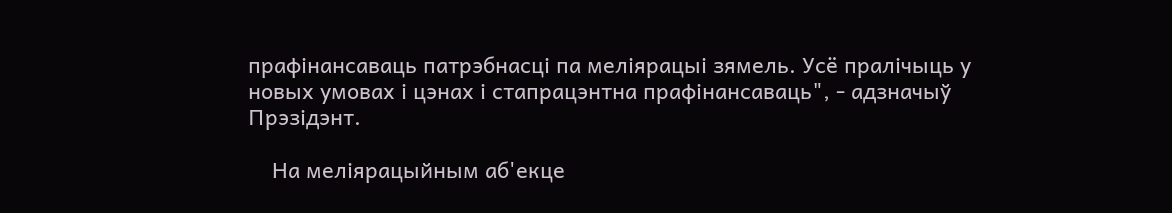прафінансаваць патрэбнасці па меліярацыі зямель. Усё пралічыць у новых умовах і цэнах і стапрацэнтна прафінансаваць", - адзначыў Прэзідэнт.

    На меліярацыйным аб'екце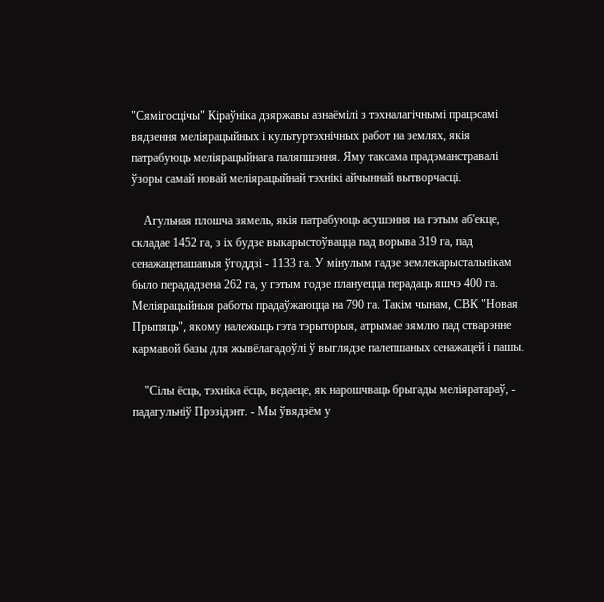"Сямігосцічы" Кіраўніка дзяржавы азнаёмілі з тэхналагічнымі працэсамі вядзення меліярацыйных і культуртэхнічных работ на землях, якія патрабуюць меліярацыйнага паляпшэння. Яму таксама прадэманстравалі ўзоры самай новай меліярацыйнай тэхнікі айчыннай вытворчасці.

    Агульная плошча зямель, якія патрабуюць асушэння на гэтым аб'екце, складае 1452 га, з іх будзе выкарыстоўвацца пад ворыва 319 га, пад сенажацепашавыя ўгоддзі - 1133 га. У мінулым гадзе землекарыстальнікам было перададзена 262 га, у гэтым годзе плануецца перадаць яшчэ 400 га. Меліярацыйныя работы прадаўжаюцца на 790 га. Такім чынам, СВК "Новая Прыпяць", якому належыць гэта тэрыторыя, атрымае зямлю пад стварэнне кармавой базы для жывёлагадоўлі ў выглядзе палепшаных сенажацей і пашы.

    "Сілы ёсць, тэхніка ёсць, ведаеце, як нарошчваць брыгады меліяратараў, - падагульніў Прэзідэнт. - Мы ўвядзём у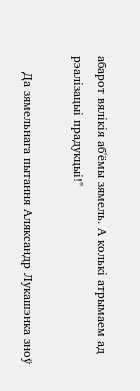абарот вялікія аб'ёмы зямель. А колькі атрымаем ад рэалізацыі прадукцыі!"

    Да зямельнага пытання Аляксандр Лукашэнка зноў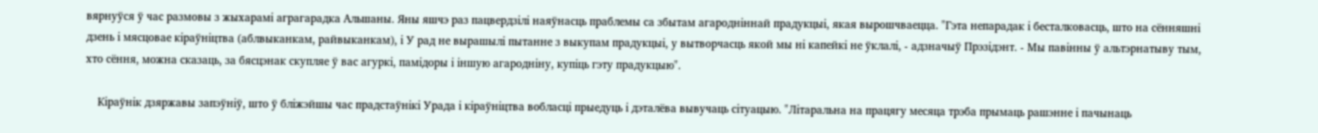вярнуўся ў час размовы з жыхарамі аграгарадка Альшаны. Яны яшчэ раз пацвердзілі наяўнасць праблемы са збытам агародніннай прадукцыі, якая вырошчваецца. "Гэта непарадак і бесталковасць, што на сённяшні дзень і мясцовае кіраўніцтва (аблвыканкам, райвыканкам), і У рад не вырашылі пытанне з выкупам прадукцыі, у вытворчасць якой мы ні капейкі не ўклалі, - адзначыў Прэзідэнт. - Мы павінны ў альтэрнатыву тым, хто сёння, можна сказаць, за бясцэнак скупляе ў вас агуркі, памідоры і іншую агародніну, купіць гэту прадукцыю".

    Кіраўнік дзяржавы запэўніў, што ў бліжэйшы час прадстаўнікі Урада і кіраўніцтва вобласці прыедуць і дэталёва вывучаць сітуацыю. "Літаральна на працягу месяца трэба прымаць рашэнне і пачынаць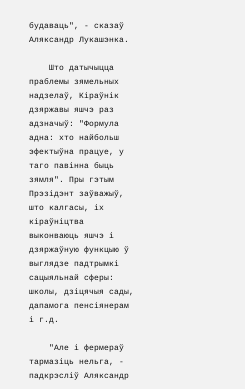будаваць", - сказаў Аляксандр Лукашэнка.

    Што датычыцца праблемы зямельных надзелаў, Кіраўнік дзяржавы яшчэ раз адзначыў: "Формула адна: хто найбольш эфектыўна працуе, у таго павінна быць зямля". Пры гэтым Прэзідэнт заўважыў, што калгасы, іх кіраўніцтва выконваюць яшчэ і дзяржаўную функцыю ў выглядзе падтрымкі сацыяльнай сферы: школы, дзіцячыя сады, дапамога пенсіянерам і г.д.

    "Але і фермераў тармазіць нельга, - падкрэсліў Аляксандр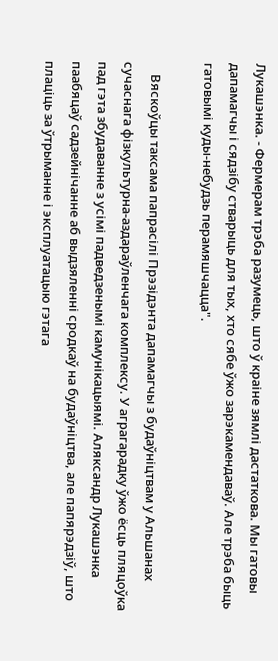Лукашэнка. - Фермерам трэба разумець, што ў краіне зямлі дастаткова. Мы гатовы дапамагчы і сядзібу стварыць для тых, хто сябе ўжо зарэкамендаваў. Але трэба быць гатовымі куды-небудзь перамяшчацца".

    Вяскоўцы таксама папрасілі Прэзідэнта дапамагчы з будаўніцтвам у Альшанах сучаснага фізкультурна-аздараўленчага комплексу. У аграгарадку ўжо ёсць пляцоўка пад гэта збудаванне з усімі падведзенымі камунікацыямі. Аляксандр Лукашэнка паабяцаў садзейнічанне аб выдзяленні сродкаў на будаўніцтва, але папярэдзіў, што плаціць за ўтрыманне і эксплуатацыю гэтага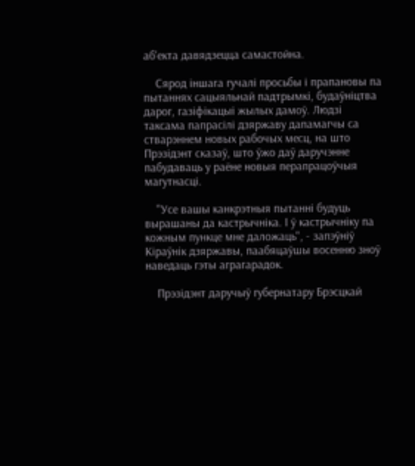аб'екта давядзецца самастойна.

    Сярод іншага гучалі просьбы і прапановы па пытаннях сацыяльнай падтрымкі, будаўніцтва дарог, газіфікацыі жылых дамоў. Людзі таксама папрасілі дзяржаву дапамагчы са стварэннем новых рабочых месц, на што Прэзідэнт сказаў, што ўжо даў даручэнне пабудаваць у раёне новыя перапрацоўчыя магутнасці.

    "Усе вашы канкрэтныя пытанні будуць вырашаны да кастрычніка. І ў кастрычніку па кожным пункце мне даложаць", - запэўніў Кіраўнік дзяржавы, паабяцаўшы восенню зноў наведаць гэты аграгарадок.

    Прэзідэнт даручыў губернатару Брэсцкай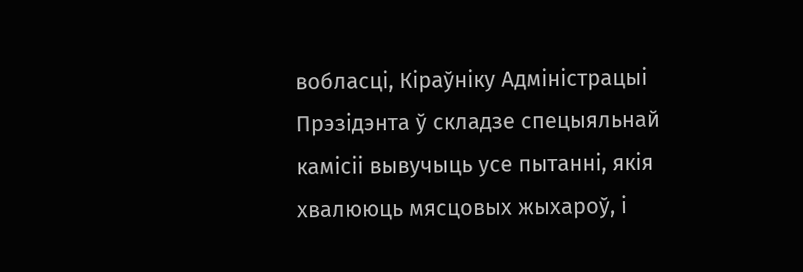вобласці, Кіраўніку Адміністрацыі Прэзідэнта ў складзе спецыяльнай камісіі вывучыць усе пытанні, якія хвалююць мясцовых жыхароў, і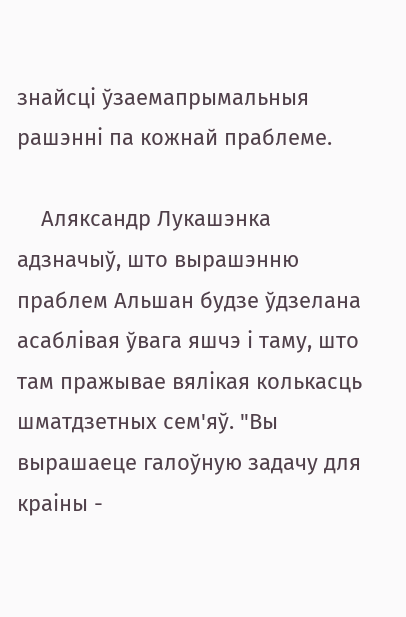знайсці ўзаемапрымальныя рашэнні па кожнай праблеме.

    Аляксандр Лукашэнка адзначыў, што вырашэнню праблем Альшан будзе ўдзелана асаблівая ўвага яшчэ і таму, што там пражывае вялікая колькасць шматдзетных сем'яў. "Вы вырашаеце галоўную задачу для краіны -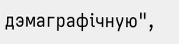дэмаграфічную",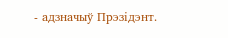- адзначыў Прэзідэнт.